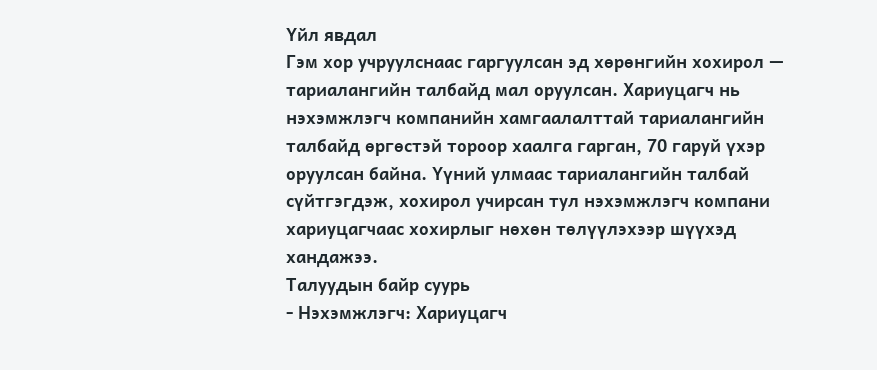Үйл явдал
Гэм хор учруулснаас гаргуулсан эд хөрөнгийн хохирол — тариалангийн талбайд мал оруулсан. Хариуцагч нь нэхэмжлэгч компанийн хамгаалалттай тариалангийн талбайд өргөстэй тороор хаалга гарган, 70 гаруй үхэр оруулсан байна. Үүний улмаас тариалангийн талбай сүйтгэгдэж, хохирол учирсан тул нэхэмжлэгч компани хариуцагчаас хохирлыг нөхөн төлүүлэхээр шүүхэд хандажээ.
Талуудын байр суурь
- Нэхэмжлэгч: Хариуцагч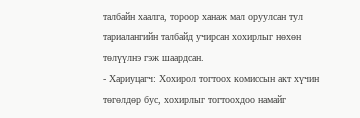талбайн хаалга, тороор ханаж мал оруулсан тул тариалангийн талбайд учирсан хохирлыг нөхөн төлүүлнэ гэж шаардсан.
- Хариуцагч: Хохирол тогтоох комиссын акт хүчин төгөлдөр бус, хохирлыг тогтоохдоо намайг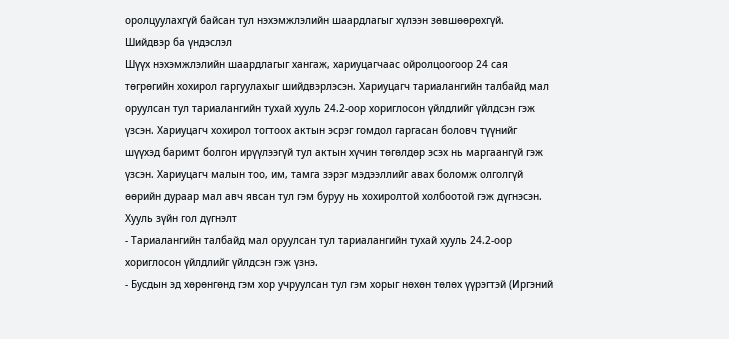оролцуулахгүй байсан тул нэхэмжлэлийн шаардлагыг хүлээн зөвшөөрөхгүй.
Шийдвэр ба үндэслэл
Шүүх нэхэмжлэлийн шаардлагыг хангаж, хариуцагчаас ойролцоогоор 24 сая төгрөгийн хохирол гаргуулахыг шийдвэрлэсэн. Хариуцагч тариалангийн талбайд мал оруулсан тул тариалангийн тухай хууль 24.2-оор хориглосон үйлдлийг үйлдсэн гэж үзсэн. Хариуцагч хохирол тогтоох актын эсрэг гомдол гаргасан боловч түүнийг шүүхэд баримт болгон ирүүлээгүй тул актын хүчин төгөлдөр эсэх нь маргаангүй гэж үзсэн. Хариуцагч малын тоо, им, тамга зэрэг мэдээллийг авах боломж олголгүй өөрийн дураар мал авч явсан тул гэм буруу нь хохиролтой холбоотой гэж дүгнэсэн.
Хууль зүйн гол дүгнэлт
- Тариалангийн талбайд мал оруулсан тул тариалангийн тухай хууль 24.2-оор хориглосон үйлдлийг үйлдсэн гэж үзнэ.
- Бусдын эд хөрөнгөнд гэм хор учруулсан тул гэм хорыг нөхөн төлөх үүрэгтэй (Иргэний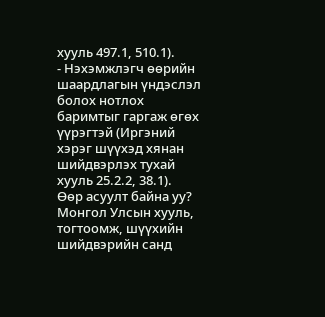хууль 497.1, 510.1).
- Нэхэмжлэгч өөрийн шаардлагын үндэслэл болох нотлох баримтыг гаргаж өгөх үүрэгтэй (Иргэний хэрэг шүүхэд хянан шийдвэрлэх тухай хууль 25.2.2, 38.1).
Өөр асуулт байна уу?
Монгол Улсын хууль, тогтоомж, шүүхийн шийдвэрийн санд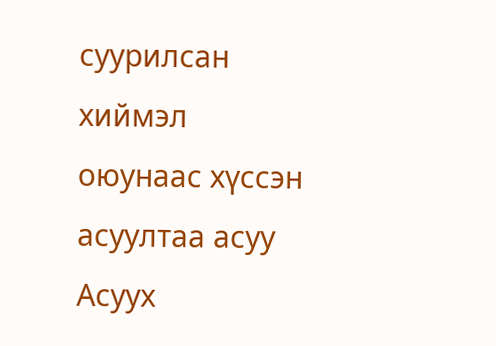суурилсан хиймэл оюунаас хүссэн асуултаа асуу
Асуух